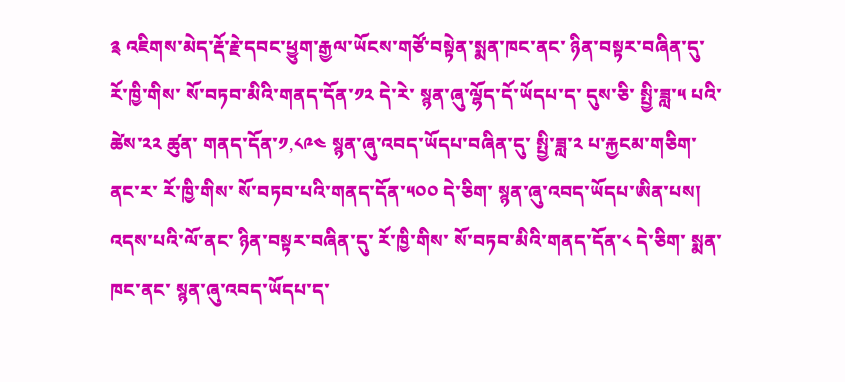༉ འཇིགས་མེད་རྡོ་རྗེ་དབང་ཕྱུག་རྒྱལ་ཡོངས་གཙོ་བསྟེན་སྨན་ཁང་ནང་ ཉིན་བསྟར་བཞིན་དུ་ རོ་ཁྱི་གིས་ སོ་བཏབ་མིའི་གནད་དོན་༡༢ དེ་རེ་ སྙན་ཞུ་ལྷོད་དོ་ཡོདཔ་ད་ དུས་ཅི་ སྤྱི་ཟླ་༥ པའི་ཚེས་༢༢ ཚུན་ གནད་དོན་༡,༨༩༤ སྙན་ཞུ་འབད་ཡོདཔ་བཞིན་དུ་ སྤྱི་ཟླ་༢ པ་རྐྱངམ་གཅིག་ནང་ར་ རོ་ཁྱི་གིས་ སོ་བཏབ་པའི་གནད་དོན་༥༠༠ དེ་ཅིག་ སྙན་ཞུ་འབད་ཡོདཔ་ཨིན་པས།
འདས་པའི་ལོ་ནང་ ཉིན་བསྟར་བཞིན་དུ་ རོ་ཁྱི་གིས་ སོ་བཏབ་མིའི་གནད་དོན་༨ དེ་ཅིག་ སྨན་ཁང་ནང་ སྙན་ཞུ་འབད་ཡོདཔ་ད་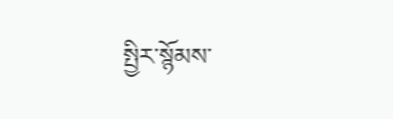སྤྱིར་སྙོམས་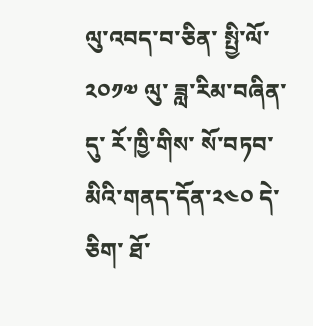ལུ་འབད་བ་ཅིན་ སྤྱི་ལོ་༢༠༡༧ ལུ་ ཟླ་རིམ་བཞིན་དུ་ རོ་ཁྱི་གིས་ སོ་བཏབ་མིའི་གནད་དོན་༢༤༠ དེ་ཅིག་ ཐོ་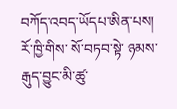བཀོད་འབད་ཡོདཔ་ཨིན་པས།
རོ་ཁྱི་གིས་ སོ་བཏབ་སྟེ་ ཉམས་རྒུད་བྱུང་མི་ཚུ་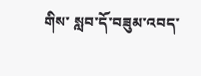གིས་ སླབ་དོ་བཟུམ་འབད་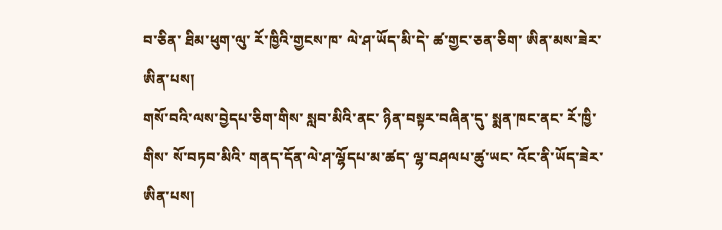བ་ཅིན་ ཐིམ་ཕུག་ལུ་ རོ་ཁྱིའི་གྱངས་ཁ་ ལེ་ཤ་ཡོད་མི་དེ་ ཚ་གྱང་ཅན་ཅིག་ ཨིན་མས་ཟེར་ཨིན་པས།
གསོ་བའི་ལས་བྱེདཔ་ཅིག་གིས་ སླབ་མིའི་ནང་ ཉིན་བསྟར་བཞིན་དུ་ སྨན་ཁང་ནང་ རོ་ཁྱི་གིས་ སོ་བཏབ་མིའི་ གནད་དོན་ལེ་ཤ་ལྷོདཔ་མ་ཚད་ ལྷ་བཤལཔ་ཚུ་ཡང་ འོང་ནི་ཡོད་ཟེར་ཨིན་པས།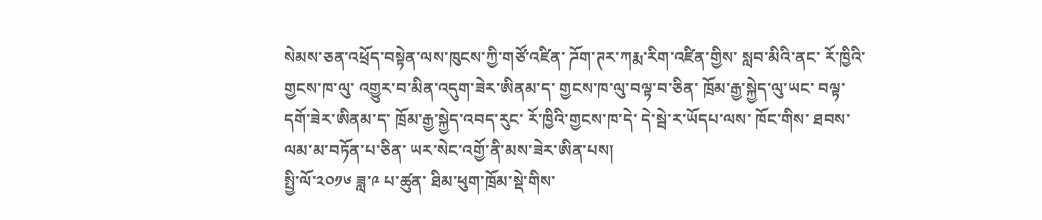སེམས་ཅན་འཕྲོད་བསྟེན་ལས་ཁུངས་ཀྱི་གཙོ་འཛིན་ ཌོག་ཊར་ཀརྨ་རིག་འཛིན་གྱིས་ སླབ་མིའི་ནང་ རོ་ཁྱིའི་གྱངས་ཁ་ལུ་ འགྱུར་བ་མིན་འདུག་ཟེར་ཨིནམ་ད་ གྱངས་ཁ་ལུ་བལྟ་བ་ཅིན་ ཁྲོམ་རྒྱ་སྐྱེད་ལུ་ཡང་ བལྟ་དགོ་ཟེར་ཨིནམ་ད་ ཁྲོམ་རྒྱ་སྐྱེད་འབད་རུང་ རོ་ཁྱིའི་གྱངས་ཁ་དེ་ དེ་སྦེ་ར་ཡོདཔ་ལས་ ཁོང་གིས་ ཐབས་ལམ་མ་བཏོན་པ་ཅིན་ ཡར་སེང་འགྱོ་ནི་མས་ཟེར་ཨིན་པས།
སྤྱི་ལོ་༢༠༡༦ ཟླ་༩ པ་ཚུན་ ཐིམ་ཕུག་ཁྲོམ་སྡེ་གིས་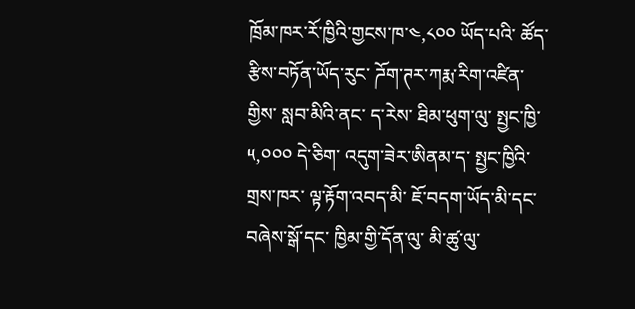ཁྲོམ་ཁར་རོ་ཁྱིའི་གྱངས་ཁ་༤,༨༠༠ ཡོད་པའི་ ཚོད་རྩིས་བཏོན་ཡོད་རུང་ ཌོག་ཊར་ཀརྨ་རིག་འཛིན་གྱིས་ སླབ་མིའི་ནང་ ད་རེས་ ཐིམ་ཕུག་ལུ་ སྤྱང་ཁྱི་༥,༠༠༠ དེ་ཅིག་ འདུག་ཟེར་ཨིནམ་ད་ སྤྱང་ཁྱིའི་གྲས་ཁར་ ལྟ་རྟོག་འབད་མི་ ཇོ་བདག་ཡོད་མི་དང་ བཞེས་སྒོ་དང་ ཁྱིམ་གྱི་དོན་ལུ་ མི་ཚུ་ལུ་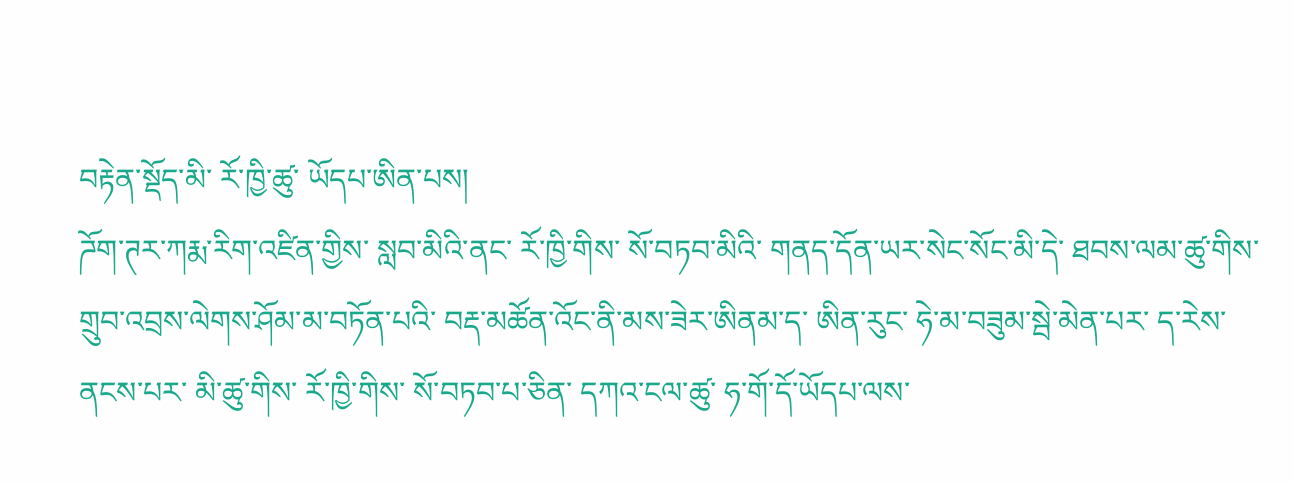བརྟེན་སྡོད་མི་ རོ་ཁྱི་ཚུ་ ཡོདཔ་ཨིན་པས།
ཌོག་ཊར་ཀརྨ་རིག་འཛིན་གྱིས་ སླབ་མིའི་ནང་ རོ་ཁྱི་གིས་ སོ་བཏབ་མིའི་ གནད་དོན་ཡར་སེང་སོང་མི་དེ་ ཐབས་ལམ་ཚུ་གིས་ གྲུབ་འབྲས་ལེགས་ཤོམ་མ་བཏོན་པའི་ བརྡ་མཚོན་འོང་ནི་མས་ཟེར་ཨིནམ་ད་ ཨིན་རུང་ ཧེ་མ་བཟུམ་སྦེ་མེན་པར་ ད་རེས་ནངས་པར་ མི་ཚུ་གིས་ རོ་ཁྱི་གིས་ སོ་བཏབ་པ་ཅིན་ དཀའ་ངལ་ཚུ་ ཧ་གོ་དོ་ཡོདཔ་ལས་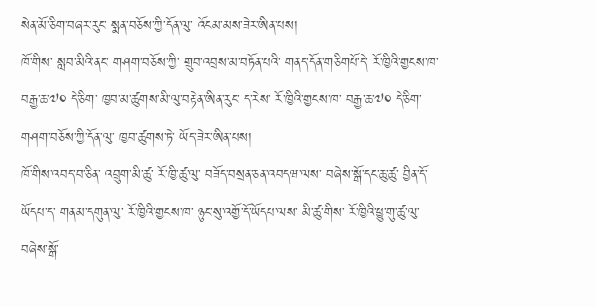སེན་མོ་ཅིག་བཞར་རུང་ སྨན་བཅོས་ཀྱི་དོན་ལུ་ འོངམ་མས་ཟེར་ཨིན་པས།
ཁོ་གིས་ སླབ་མིའི་ནང་ གཤག་བཅོས་ཀྱི་ གྲུབ་འབྲས་མ་བཏོན་པའི་ གནད་དོན་གཅིགཔོ་དེ་ རོ་ཁྱིའི་གྱངས་ཁ་ བརྒྱ་ཆ་༧༠ དེ་ཅིག་ ཁྱབ་མ་ཚུགས་མི་ལུ་བརྟེན་ཨིན་རུང་ ད་རེས་ རོ་ཁྱིའི་གྱངས་ཁ་ བརྒྱ་ཆ་༧༠ དེ་ཅིག་ གཤག་བཅོས་ཀྱི་དོན་ལུ་ ཁྱབ་ཚུགས་ཏེ་ ཡོད་ཟེར་ཨིན་པས།
ཁོ་གིས་འབད་བ་ཅིན་ འབྲུག་མི་ཚུ་ རོ་ཁྱི་ཚུ་ལུ་ བཟོད་བསྲན་ཅན་འབདཝ་ལས་ བཞེས་སྒོ་དང་ཆུ་ཚུ་ བྱིན་དོ་ཡོདཔ་ད་ གནམ་དགུན་ལུ་ རོ་ཁྱིའི་གྱངས་ཁ་ ཉུང་སུ་འགྱོ་དོ་ཡོདཔ་ལས་ མི་ཚུ་གིས་ རོ་ཁྱིའི་ཕྱུ་གུ་ཚུ་ལུ་ བཞེས་སྒོ་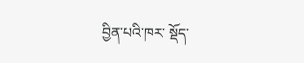བྱིན་པའི་ཁར་ སྡོད་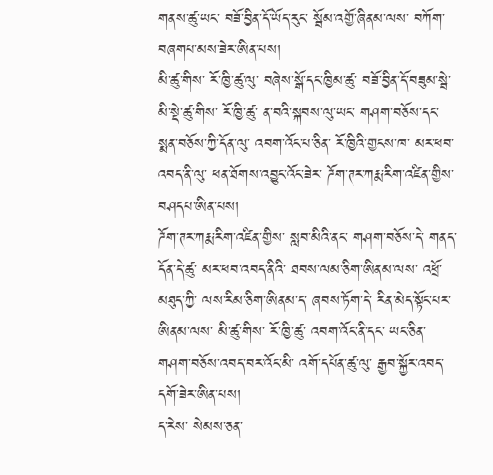གནས་ཚུ་ཡང་ བཟོ་བྱིན་དོ་ཡོད་རུང་ སྦོམ་འགྱོ་ཞིནམ་ལས་ བཀོག་བཞགཔ་མས་ཟེར་ཨིན་པས།
མི་ཚུ་གིས་ རོ་ཁྱི་ཚུ་ལུ་ བཞེས་སྒོ་དང་ཁྱིམ་ཚུ་ བཟོ་བྱིན་དོ་བཟུམ་སྦེ་ མི་སྡེ་ཚུ་གིས་ རོ་ཁྱི་ཚུ་ ན་བའི་སྐབས་ལུ་ཡང་ གཤག་བཅོས་དང་ སྨན་བཅོས་ཀྱི་དོན་ལུ་ འབག་འོང་པ་ཅིན་ རོ་ཁྱིའི་གྱངས་ཁ་ མར་ཕབ་འབད་ནི་ལུ་ ཕན་ཐོགས་འབྱུང་འོང་ཟེར་ ཌོག་ཊར་ཀརྨ་རིག་འཛིན་གྱིས་ བཤདཔ་ཨིན་པས།
ཌོག་ཊར་ཀརྨ་རིག་འཛིན་གྱིས་ སླབ་མིའི་ནང་ གཤག་བཅོས་དེ་ གནད་དོན་དེ་ཚུ་ མར་ཕབ་འབད་ནིའི་ ཐབས་ལམ་ཅིག་ཨིནམ་ལས་ འཕྲོ་མཐུད་ཀྱི་ ལས་རིམ་ཅིག་ཨིནམ་ད་ ཞབས་ཏོག་དེ་ རིན་མེད་སྟོང་པར་ཨིནམ་ལས་ མི་ཚུ་གིས་ རོ་ཁྱི་ཚུ་ འབག་འོང་ནི་དང་ ཡང་ཅིན་ གཤག་བཅོས་འབད་བར་འོང་མི་ འགོ་དཔོན་ཚུ་ལུ་ རྒྱབ་སྐྱོར་འབད་དགོ་ཟེར་ཨིན་པས།
ད་རེས་ སེམས་ཅན་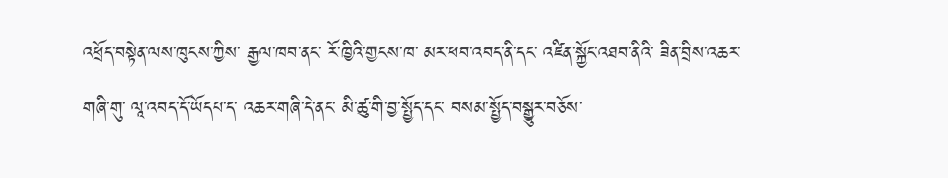འཕྲོད་བསྟེན་ལས་ཁུངས་ཀྱིས་ རྒྱལ་ཁབ་ནང་ རོ་ཁྱིའི་གྱངས་ཁ་ མར་ཕབ་འབད་ནི་དང་ འཛིན་སྐྱོང་འཐབ་ནིའི་ ཟིན་བྲིས་འཆར་གཞི་གུ་ ལཱ་འབད་དོ་ཡོདཔ་ད་ འཆར་གཞི་དེ་ནང་ མི་ཚུ་གི་བྱ་སྤྱོད་དང་ བསམ་སྤྱོད་བསྒྱུར་བཅོས་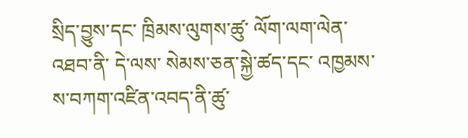སྲིད་བྱུས་དང་ ཁྲིམས་ལུགས་ཚུ་ ལོག་ལག་ལེན་འཐབ་ནི་ དེ་ལས་ སེམས་ཅན་སྐྱེ་ཚད་དང་ འཁྱམས་ས་བཀག་འཛིན་འབད་ནི་ཚུ་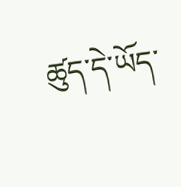ཚུད་དེ་ཡོད་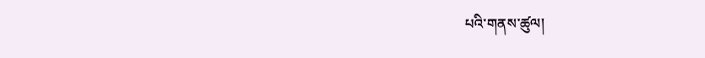པའི་གནས་ཚུལ།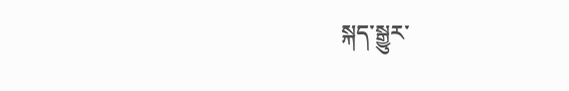སྐད་སྒྱུར་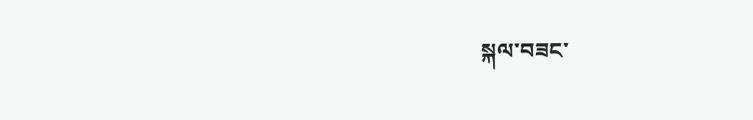སྐལ་བཟང་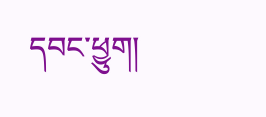དབང་ཕྱུག།